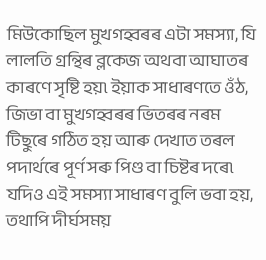মিউকোছিল মুখগহ্বৰৰ এটা সমস্যা, যি লালতি গ্ৰন্থিৰ ব্লকেজ অথবা আঘাতৰ কাৰণে সৃষ্টি হয়৷ ইয়াক সাধাৰণতে ওঁঠ, জিভা বা মুখগহ্বৰৰ ভিতৰৰ নৰম টিছুৰে গঠিত হয় আৰু দেখাত তৰল পদাৰ্থৰে পূৰ্ণ সৰু পিণ্ড বা চিষ্টৰ দৰে৷ যদিও এই সমস্যা সাধাৰণ বুলি ভবা হয়, তথাপি দীৰ্ঘসময়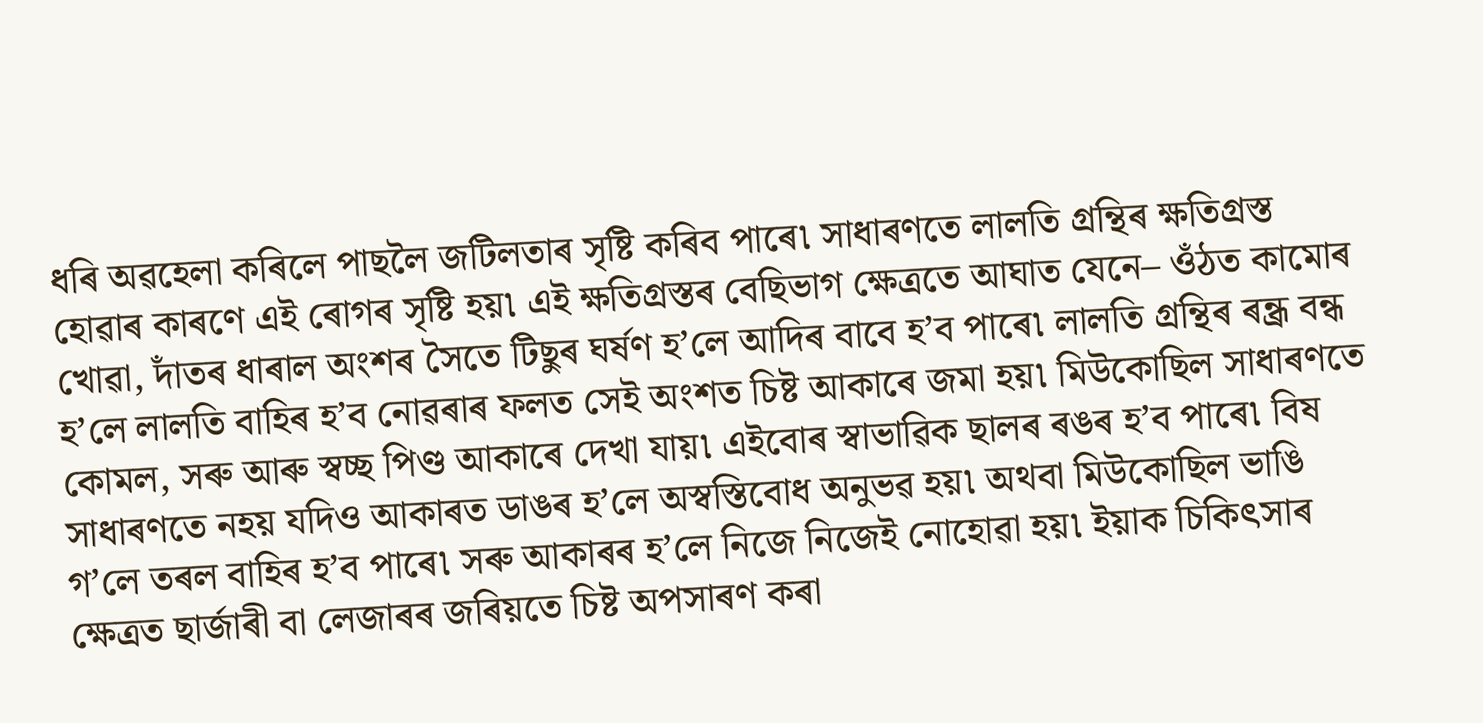ধৰি অৱহেলা কৰিলে পাছলৈ জটিলতাৰ সৃষ্টি কৰিব পাৰে৷ সাধাৰণতে লালতি গ্ৰন্থিৰ ক্ষতিগ্ৰস্ত হোৱাৰ কাৰণে এই ৰোগৰ সৃষ্টি হয়৷ এই ক্ষতিগ্ৰস্তৰ বেছিভাগ ক্ষেত্ৰতে আঘাত যেনে– ওঁঠত কামোৰ খোৱা, দাঁতৰ ধাৰাল অংশৰ সৈতে টিছুৰ ঘৰ্ষণ হ’লে আদিৰ বাবে হ’ব পাৰে৷ লালতি গ্ৰন্থিৰ ৰন্ধ্ৰ বন্ধ হ’লে লালতি বাহিৰ হ’ব নোৱৰাৰ ফলত সেই অংশত চিষ্ট আকাৰে জমা হয়৷ মিউকোছিল সাধাৰণতে কোমল, সৰু আৰু স্বচ্ছ পিণ্ড আকাৰে দেখা যায়৷ এইবোৰ স্বাভাৱিক ছালৰ ৰঙৰ হ’ব পাৰে৷ বিষ সাধাৰণতে নহয় যদিও আকাৰত ডাঙৰ হ’লে অস্বস্তিবোধ অনুভৱ হয়৷ অথবা মিউকোছিল ভাঙি গ’লে তৰল বাহিৰ হ’ব পাৰে৷ সৰু আকাৰৰ হ’লে নিজে নিজেই নোহোৱা হয়৷ ইয়াক চিকিৎসাৰ ক্ষেত্ৰত ছাৰ্জাৰী বা লেজাৰৰ জৰিয়তে চিষ্ট অপসাৰণ কৰা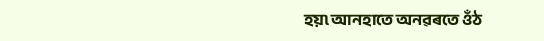হয়৷ আনহাতে অনৱৰতে ওঁঠ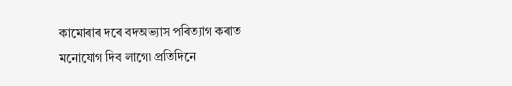কামোৰাৰ দৰে বদঅভ্যাস পৰিত্যাগ কৰাত মনোযোগ দিব লাগে৷ প্ৰতিদিনে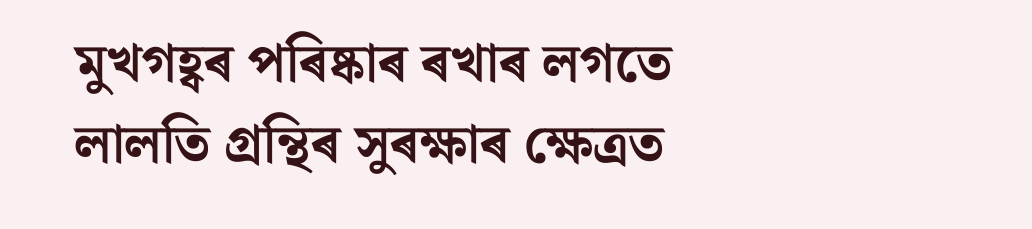মুখগহ্বৰ পৰিষ্কাৰ ৰখাৰ লগতে লালতি গ্ৰন্থিৰ সুৰক্ষাৰ ক্ষেত্ৰত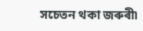সচেতন থকা জৰুৰী৷